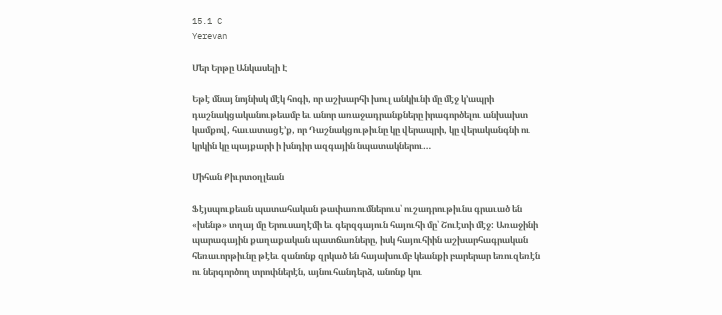15.1 C
Yerevan

Մեր Երթը Անկասելի Է

Եթէ մնայ նոյնիսկ մէկ հոգի, որ աշխարհի խուլ անկիւնի մը մէջ կ’ապրի դաշնակցականութեամբ եւ անոր առաջադրանքները իրագործելու անխախտ կամքով, հաւատացէ’ք, որ Դաշնակցութիւնը կը վերապրի, կը վերականգնի ու կրկին կը պայքարի ի խնդիր ազգային նպատակներու…

Միհան Քիւրտօղլեան

Ֆէյսպուքեան պատահական թափառումներուս՝ ուշադրութիւնս գրաւած են «խենթ» տղայ մը Երուսաղէմի եւ գերզգայուն հայուհի մը՝ Շուէտի մէջ: Առաջինի պարագային քաղաքական պատճառները, իսկ հայուհիին աշխարհագրական հեռաւորթիւնը թէեւ զանոնք զրկած են հայախումբ կեանքի բարերար եռուզեռէն ու ներգործող տրոփներէն, այնուհանդերձ, անոնք կու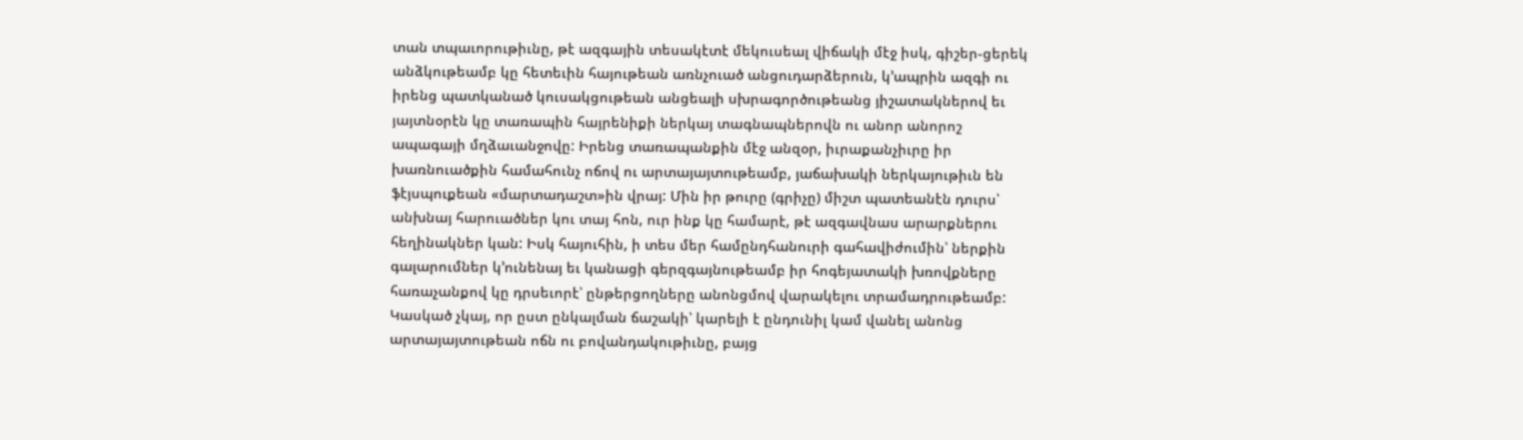տան տպաւորութիւնը, թէ ազգային տեսակէտէ մեկուսեալ վիճակի մէջ իսկ, գիշեր-ցերեկ անձկութեամբ կը հետեւին հայութեան առնչուած անցուդարձերուն, կ’ապրին ազգի ու իրենց պատկանած կուսակցութեան անցեալի սխրագործութեանց յիշատակներով եւ յայտնօրէն կը տառապին հայրենիքի ներկայ տագնապներովն ու անոր անորոշ ապագայի մղձաւանջովը: Իրենց տառապանքին մէջ անզօր, իւրաքանչիւրը իր խառնուածքին համահունչ ոճով ու արտայայտութեամբ, յաճախակի ներկայութիւն են ֆէյսպուքեան «մարտադաշտ»ին վրայ: Մին իր թուրը (գրիչը) միշտ պատեանէն դուրս՝ անխնայ հարուածներ կու տայ հոն, ուր ինք կը համարէ, թէ ազգավնաս արարքներու հեղինակներ կան: Իսկ հայուհին, ի տես մեր համընդհանուրի գահավիժումին՝ ներքին գալարումներ կ’ունենայ եւ կանացի գերզգայնութեամբ իր հոգեյատակի խռովքները հառաչանքով կը դրսեւորէ՝ ընթերցողները անոնցմով վարակելու տրամադրութեամբ: Կասկած չկայ, որ ըստ ընկալման ճաշակի՝ կարելի է ընդունիլ կամ վանել անոնց արտայայտութեան ոճն ու բովանդակութիւնը, բայց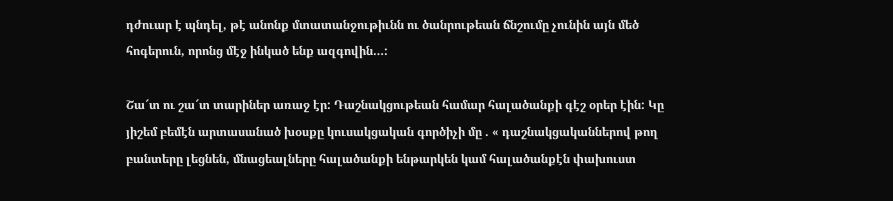դժուար է պնդել, թէ անոնք մտատանջութիւնն ու ծանրութեան ճնշումը չունին այն մեծ հոգերուն, որոնց մէջ ինկած ենք ազգովին…:

Շա՜տ ու շա՜տ տարիներ առաջ էր: Դաշնակցութեան համար հալածանքի գէշ օրեր էին: Կը յիշեմ բեմէն արտասանած խօսքը կուսակցական գործիչի մը . « դաշնակցականներով թող բանտերը լեցնեն, մնացեալները հալածանքի ենթարկեն կամ հալածանքէն փախուստ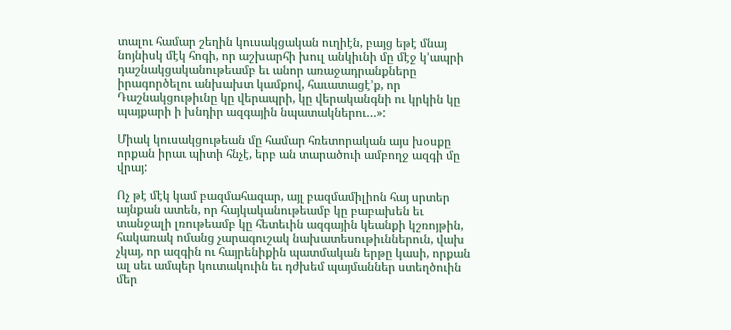տալու համար շեղին կուսակցական ուղիէն, բայց եթէ մնայ նոյնիսկ մէկ հոգի, որ աշխարհի խուլ անկիւնի մը մէջ կ’ապրի դաշնակցականութեամբ եւ անոր առաջադրանքները իրագործելու անխախտ կամքով, հաւատացէ’ք, որ Դաշնակցութիւնը կը վերապրի, կը վերականգնի ու կրկին կը պայքարի ի խնդիր ազգային նպատակներու…»:

Միակ կուսակցութեան մը համար հռետորական այս խօսքը որքան իրաւ պիտի հնչէ, երբ ան տարածուի ամբողջ ազգի մը վրայ:

Ոչ թէ մէկ կամ բազմահազար, այլ բազմամիլիոն հայ սրտեր այնքան ատեն, որ հայկականութեամբ կը բաբախեն եւ տանջալի լռութեամբ կը հետեւին ազգային կեանքի կշռոյթին, հակառակ ոմանց չարագուշակ նախատեսութիւններուն, վախ չկայ, որ ազգին ու հայրենիքին պատմական երթը կասի, որքան ալ սեւ ամպեր կուտակուին եւ դժխեմ պայմաններ ստեղծուին մեր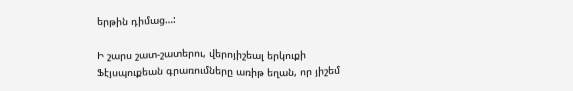երթին դիմաց…:

Ի շարս շատ-շատերու, վերոյիշեալ երկուքի Ֆէյսպուքեան գրառումները առիթ եղան, որ յիշեմ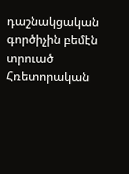դաշնակցական գործիչին բեմէն տրուած Հռետորական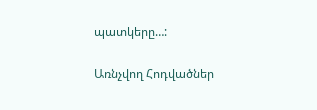պատկերը…:

Առնչվող Հոդվածներ